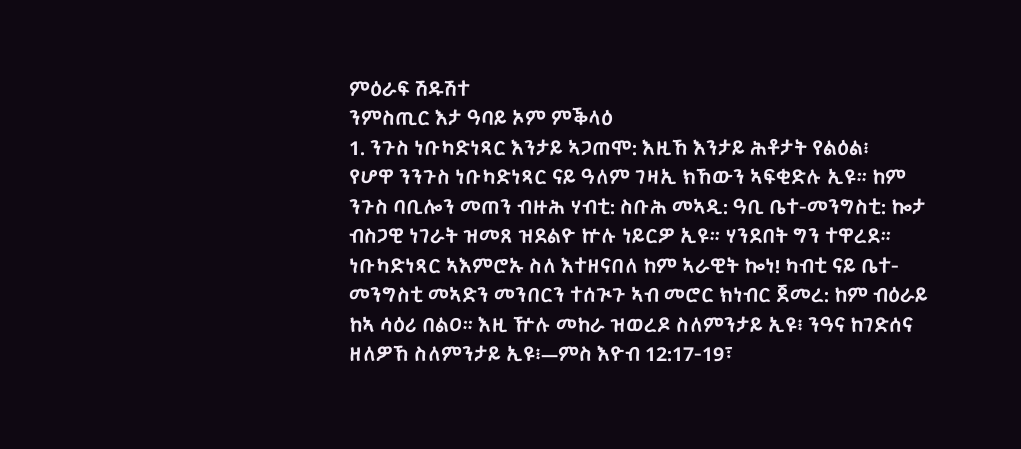ምዕራፍ ሽዱሽተ
ንምስጢር እታ ዓባይ ኦም ምቕላዕ
1. ንጉስ ነቡካድነጻር እንታይ ኣጋጠሞ: እዚኸ እንታይ ሕቶታት የልዕል፧
የሆዋ ንንጉስ ነቡካድነጻር ናይ ዓለም ገዛኢ ክኸውን ኣፍቂድሉ ኢዩ። ከም ንጉስ ባቢሎን መጠን ብዙሕ ሃብቲ: ስቡሕ መኣዲ: ዓቢ ቤተ-መንግስቲ: ኰታ ብስጋዊ ነገራት ዝመጸ ዝደልዮ ኵሉ ነይርዎ ኢዩ። ሃንደበት ግን ተዋረደ። ነቡካድነጻር ኣእምሮኡ ስለ እተዘናበለ ከም ኣራዊት ኰነ! ካብቲ ናይ ቤተ-መንግስቲ መኣድን መንበርን ተሰጒጉ ኣብ መሮር ክነብር ጀመረ: ከም ብዕራይ ከኣ ሳዕሪ በልዐ። እዚ ዅሉ መከራ ዝወረዶ ስለምንታይ ኢዩ፧ ንዓና ከገድሰና ዘለዎኸ ስለምንታይ ኢዩ፧—ምስ እዮብ 12:17-19፣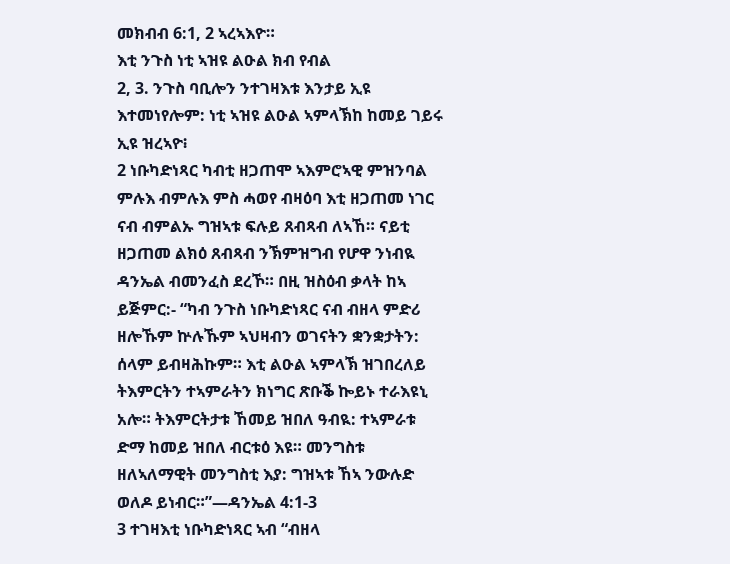መክብብ 6:1, 2 ኣረኣእዮ።
እቲ ንጉስ ነቲ ኣዝዩ ልዑል ክብ የብል
2, 3. ንጉስ ባቢሎን ንተገዛእቱ እንታይ ኢዩ እተመነየሎም: ነቲ ኣዝዩ ልዑል ኣምላኽከ ከመይ ገይሩ ኢዩ ዝረኣዮ፧
2 ነቡካድነጻር ካብቲ ዘጋጠሞ ኣእምሮኣዊ ምዝንባል ምሉእ ብምሉእ ምስ ሓወየ ብዛዕባ እቲ ዘጋጠመ ነገር ናብ ብምልኡ ግዝኣቱ ፍሉይ ጸብጻብ ለኣኸ። ናይቲ ዘጋጠመ ልክዕ ጸብጻብ ንኽምዝግብ የሆዋ ንነብዪ ዳንኤል ብመንፈስ ደረኾ። በዚ ዝስዕብ ቃላት ከኣ ይጅምር:- “ካብ ንጉስ ነቡካድነጻር ናብ ብዘላ ምድሪ ዘሎኹም ኵሉኹም ኣህዛብን ወገናትን ቋንቋታትን: ሰላም ይብዛሕኩም። እቲ ልዑል ኣምላኽ ዝገበረለይ ትእምርትን ተኣምራትን ክነግር ጽቡቕ ኰይኑ ተራእዩኒ አሎ። ትእምርትታቱ ኸመይ ዝበለ ዓብዪ: ተኣምራቱ ድማ ከመይ ዝበለ ብርቱዕ እዩ። መንግስቱ ዘለኣለማዊት መንግስቲ እያ: ግዝኣቱ ኸኣ ንውሉድ ወለዶ ይነብር።”—ዳንኤል 4:1-3
3 ተገዛእቲ ነቡካድነጻር ኣብ “ብዘላ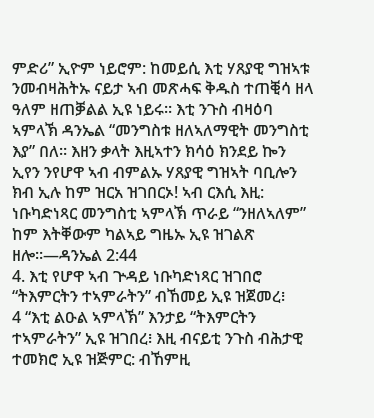ምድሪ” ኢዮም ነይሮም: ከመይሲ እቲ ሃጸያዊ ግዝኣቱ ንመብዛሕትኡ ናይታ ኣብ መጽሓፍ ቅዱስ ተጠቒሳ ዘላ ዓለም ዘጠቓልል ኢዩ ነይሩ። እቲ ንጉስ ብዛዕባ ኣምላኽ ዳንኤል “መንግስቱ ዘለኣለማዊት መንግስቲ እያ” በለ። እዘን ቃላት እዚኣተን ክሳዕ ክንደይ ኰን ኢየን ንየሆዋ ኣብ ብምልኡ ሃጸያዊ ግዝኣት ባቢሎን ክብ ኢሉ ከም ዝርአ ዝገበርኦ! ኣብ ርእሲ እዚ: ነቡካድነጻር መንግስቲ ኣምላኽ ጥራይ “ንዘለኣለም” ከም እትቐውም ካልኣይ ግዜኡ ኢዩ ዝገልጽ ዘሎ።—ዳንኤል 2:44
4. እቲ የሆዋ ኣብ ጕዳይ ነቡካድነጻር ዝገበሮ “ትእምርትን ተኣምራትን” ብኸመይ ኢዩ ዝጀመረ፧
4 “እቲ ልዑል ኣምላኽ” እንታይ “ትእምርትን ተኣምራትን” ኢዩ ዝገበረ፧ እዚ ብናይቲ ንጉስ ብሕታዊ ተመክሮ ኢዩ ዝጅምር: ብኸምዚ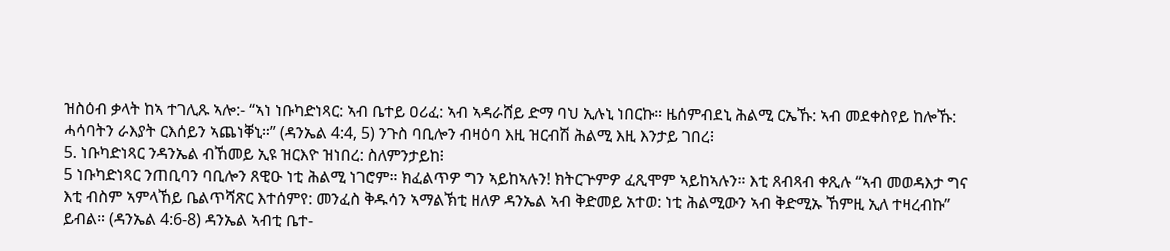ዝስዕብ ቃላት ከኣ ተገሊጹ ኣሎ:- “ኣነ ነቡካድነጻር: ኣብ ቤተይ ዐሪፈ: ኣብ ኣዳራሸይ ድማ ባህ ኢሉኒ ነበርኩ። ዜሰምብደኒ ሕልሚ ርኤኹ: ኣብ መደቀስየይ ከሎኹ: ሓሳባትን ራእያት ርእሰይን ኣጨነቐኒ።” (ዳንኤል 4:4, 5) ንጉስ ባቢሎን ብዛዕባ እዚ ዝርብሽ ሕልሚ እዚ እንታይ ገበረ፧
5. ነቡካድነጻር ንዳንኤል ብኸመይ ኢዩ ዝርእዮ ዝነበረ: ስለምንታይከ፧
5 ነቡካድነጻር ንጠቢባን ባቢሎን ጸዊዑ ነቲ ሕልሚ ነገሮም። ክፈልጥዎ ግን ኣይከኣሉን! ክትርጕምዎ ፈጺሞም ኣይከኣሉን። እቲ ጸብጻብ ቀጺሉ “ኣብ መወዳእታ ግና እቲ ብስም ኣምላኸይ ቤልጥሻጽር እተሰምየ: መንፈስ ቅዱሳን ኣማልኽቲ ዘለዎ ዳንኤል ኣብ ቅድመይ አተወ: ነቲ ሕልሚውን ኣብ ቅድሚኡ ኸምዚ ኢለ ተዛረብኩ” ይብል። (ዳንኤል 4:6-8) ዳንኤል ኣብቲ ቤተ-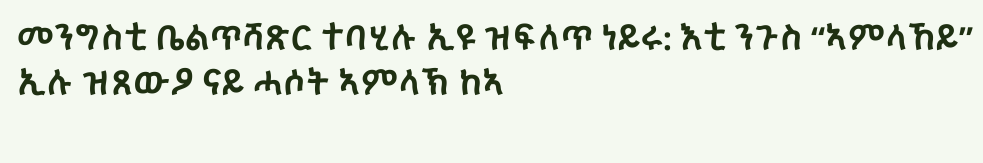መንግስቲ ቤልጥሻጽር ተባሂሉ ኢዩ ዝፍለጥ ነይሩ: እቲ ንጉስ “ኣምላኸይ” ኢሉ ዝጸውዖ ናይ ሓሶት ኣምላኽ ከኣ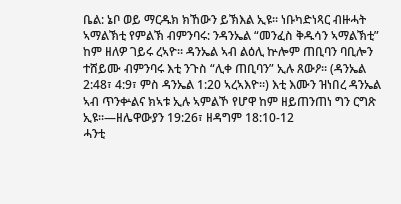ቤል: ኔቦ ወይ ማርዱክ ክኸውን ይኽእል ኢዩ። ነቡካድነጻር ብዙሓት ኣማልኽቲ የምልኽ ብምንባሩ: ንዳንኤል “መንፈስ ቅዱሳን ኣማልኽቲ” ከም ዘለዎ ገይሩ ረኣዮ። ዳንኤል ኣብ ልዕሊ ኵሎም ጠቢባን ባቢሎን ተሸይሙ ብምንባሩ እቲ ንጉስ “ሊቀ ጠቢባን” ኢሉ ጸውዖ። (ዳንኤል 2:48፣ 4:9፣ ምስ ዳንኤል 1:20 ኣረኣእዮ።) እቲ እሙን ዝነበረ ዳንኤል ኣብ ጥንቍልና ክኣቱ ኢሉ ኣምልኾ የሆዋ ከም ዘይጠንጠነ ግን ርግጽ ኢዩ።—ዘሌዋውያን 19:26፣ ዘዳግም 18:10-12
ሓንቲ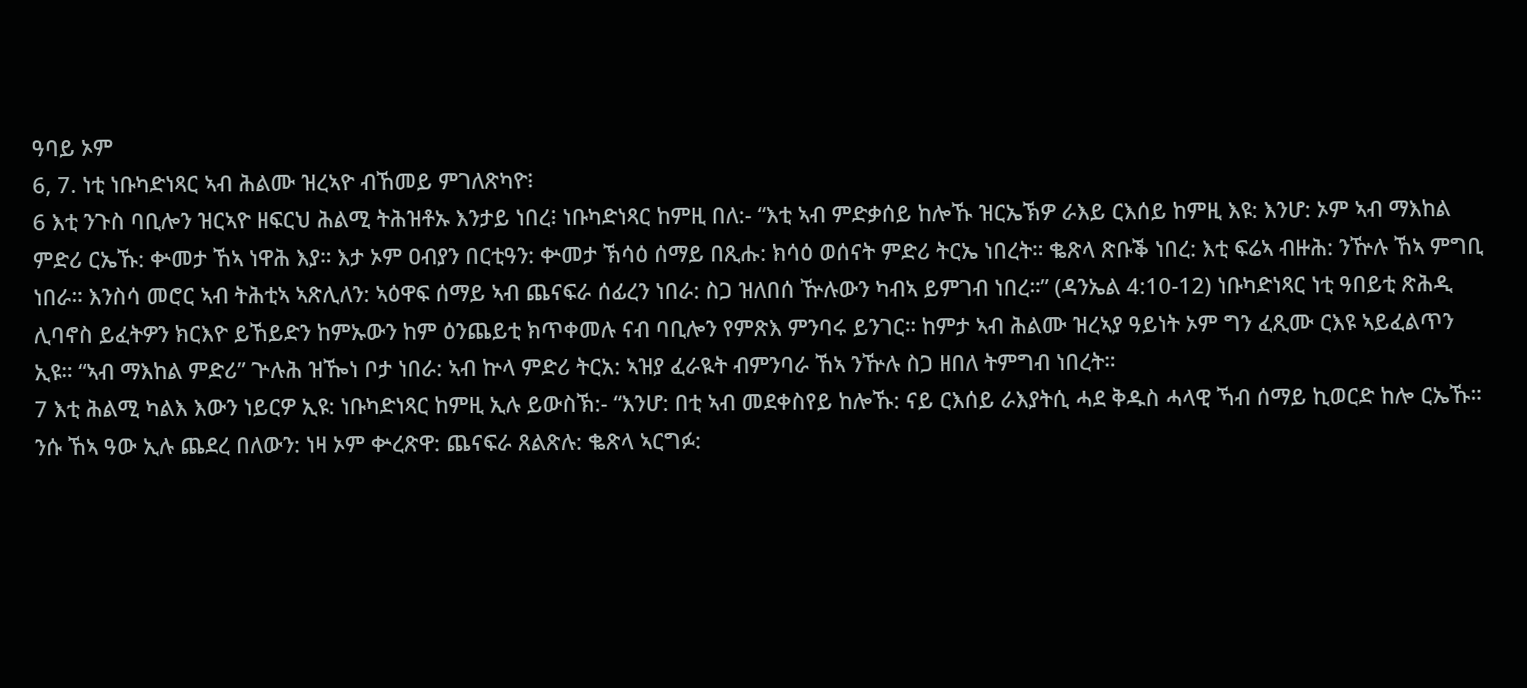ዓባይ ኦም
6, 7. ነቲ ነቡካድነጻር ኣብ ሕልሙ ዝረኣዮ ብኸመይ ምገለጽካዮ፧
6 እቲ ንጉስ ባቢሎን ዝርኣዮ ዘፍርህ ሕልሚ ትሕዝቶኡ እንታይ ነበረ፧ ነቡካድነጻር ከምዚ በለ:- “እቲ ኣብ ምድቃሰይ ከሎኹ ዝርኤኽዎ ራእይ ርእሰይ ከምዚ እዩ: እንሆ: ኦም ኣብ ማእከል ምድሪ ርኤኹ: ቍመታ ኸኣ ነዋሕ እያ። እታ ኦም ዐብያን በርቲዓን: ቍመታ ኽሳዕ ሰማይ በጺሑ: ክሳዕ ወሰናት ምድሪ ትርኤ ነበረት። ቈጽላ ጽቡቕ ነበረ: እቲ ፍሬኣ ብዙሕ: ንዅሉ ኸኣ ምግቢ ነበራ። እንስሳ መሮር ኣብ ትሕቲኣ ኣጽሊለን: ኣዕዋፍ ሰማይ ኣብ ጨናፍራ ሰፊረን ነበራ: ስጋ ዝለበሰ ዅሉውን ካብኣ ይምገብ ነበረ።” (ዳንኤል 4:10-12) ነቡካድነጻር ነቲ ዓበይቲ ጽሕዲ ሊባኖስ ይፈትዎን ክርእዮ ይኸይድን ከምኡውን ከም ዕንጨይቲ ክጥቀመሉ ናብ ባቢሎን የምጽእ ምንባሩ ይንገር። ከምታ ኣብ ሕልሙ ዝረኣያ ዓይነት ኦም ግን ፈጺሙ ርእዩ ኣይፈልጥን ኢዩ። “ኣብ ማእከል ምድሪ” ጕሉሕ ዝዀነ ቦታ ነበራ: ኣብ ኵላ ምድሪ ትርአ: ኣዝያ ፈራዪት ብምንባራ ኸኣ ንዅሉ ስጋ ዘበለ ትምግብ ነበረት።
7 እቲ ሕልሚ ካልእ እውን ነይርዎ ኢዩ: ነቡካድነጻር ከምዚ ኢሉ ይውስኽ:- “እንሆ: በቲ ኣብ መደቀስየይ ከሎኹ: ናይ ርእሰይ ራእያትሲ ሓደ ቅዱስ ሓላዊ ኻብ ሰማይ ኪወርድ ከሎ ርኤኹ። ንሱ ኸኣ ዓው ኢሉ ጨደረ በለውን: ነዛ ኦም ቍረጽዋ: ጨናፍራ ጸልጽሉ: ቈጽላ ኣርግፉ: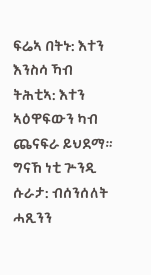ፍሬኣ በትኑ: እተን እንስሳ ኻብ ትሕቲኣ: እተን ኣዕዋፍውን ካብ ጨናፍራ ይህደማ። ግናኸ ነቲ ጕንዲ ሱራታ: ብሰንሰለት ሓጺንን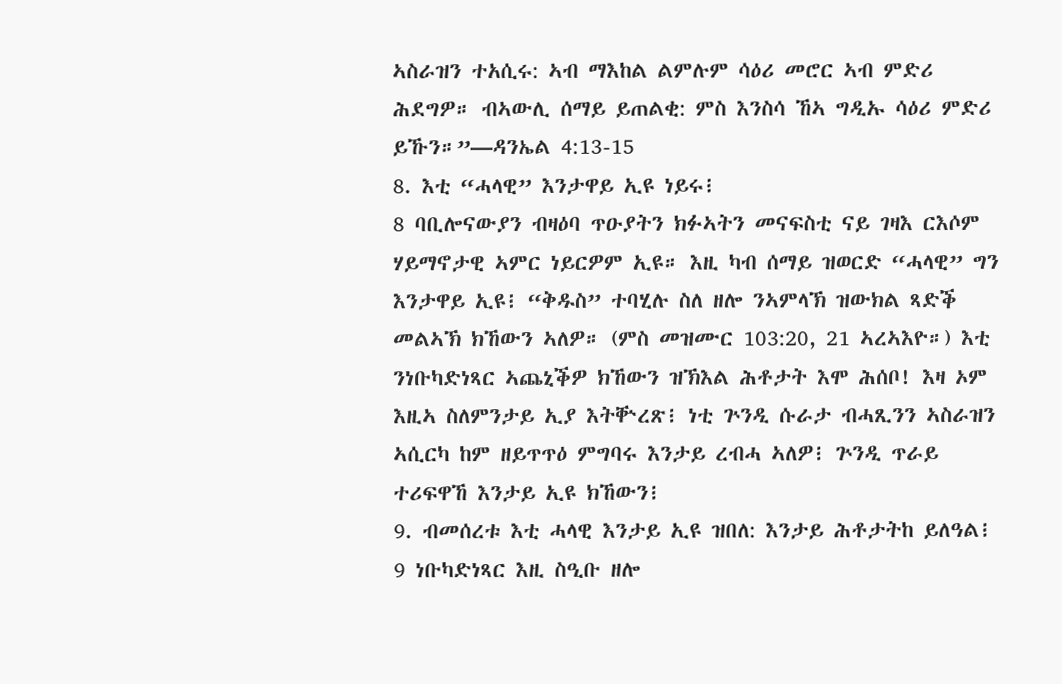ኣስራዝን ተአሲሩ: ኣብ ማእከል ልምሉም ሳዕሪ መሮር ኣብ ምድሪ ሕደግዎ። ብኣውሊ ሰማይ ይጠልቂ: ምስ እንስሳ ኸኣ ግዲኡ ሳዕሪ ምድሪ ይኹን።”—ዳንኤል 4:13-15
8. እቲ “ሓላዊ” እንታዋይ ኢዩ ነይሩ፧
8 ባቢሎናውያን ብዛዕባ ጥዑያትን ክፉኣትን መናፍስቲ ናይ ገዛእ ርእሶም ሃይማኖታዊ ኣምር ነይርዎም ኢዩ። እዚ ካብ ሰማይ ዝወርድ “ሓላዊ” ግን እንታዋይ ኢዩ፧ “ቅዱስ” ተባሂሉ ስለ ዘሎ ንኣምላኽ ዝውክል ጻድቕ መልኣኽ ክኸውን ኣለዎ። (ምስ መዝሙር 103:20, 21 ኣረኣእዮ።) እቲ ንነቡካድነጻር ኣጨኒቕዎ ክኸውን ዝኽእል ሕቶታት እሞ ሕሰቦ! እዛ ኦም እዚኣ ስለምንታይ ኢያ እትቝረጽ፧ ነቲ ጕንዲ ሱራታ ብሓጺንን ኣስራዝን ኣሲርካ ከም ዘይጥጥዕ ምግባሩ እንታይ ረብሓ ኣለዎ፧ ጕንዲ ጥራይ ተሪፍዋኸ እንታይ ኢዩ ክኸውን፧
9. ብመሰረቱ እቲ ሓላዊ እንታይ ኢዩ ዝበለ: እንታይ ሕቶታትከ ይለዓል፧
9 ነቡካድነጻር እዚ ስዒቡ ዘሎ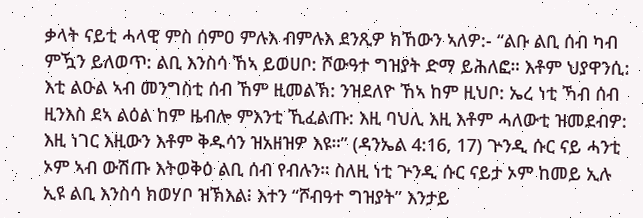ቃላት ናይቲ ሓላዊ ምስ ሰምዐ ምሉእ ብምሉእ ደንጺዎ ክኸውን ኣለዎ:- “ልቡ ልቢ ሰብ ካብ ምዃን ይለወጥ: ልቢ እንስሳ ኸኣ ይወሀቦ: ሾውዓተ ግዝያት ድማ ይሕለፎ። እቶም ህያዋንሲ: እቲ ልዑል ኣብ መንግስቲ ሰብ ኸም ዚመልኽ: ንዝደለዮ ኸኣ ከም ዚህቦ: ኤረ ነቲ ኻብ ሰብ ዚንእስ ደኣ ልዕል ከም ዜብሎ ምእንቲ ኺፈልጡ: እዚ ባህሊ እዚ እቶም ሓለውቲ ዝመደብዎ: እዚ ነገር እዚውን እቶም ቅዱሳን ዝአዘዝዎ እዩ።” (ዳንኤል 4:16, 17) ጕንዲ ሱር ናይ ሓንቲ ኦም ኣብ ውሽጡ እትወቅዕ ልቢ ሰብ የብሉን። ስለዚ ነቲ ጕንዲ ሱር ናይታ ኦም ከመይ ኢሉ ኢዩ ልቢ እንስሳ ክወሃቦ ዝኽእል፧ እተን “ሾብዓተ ግዝያት” እንታይ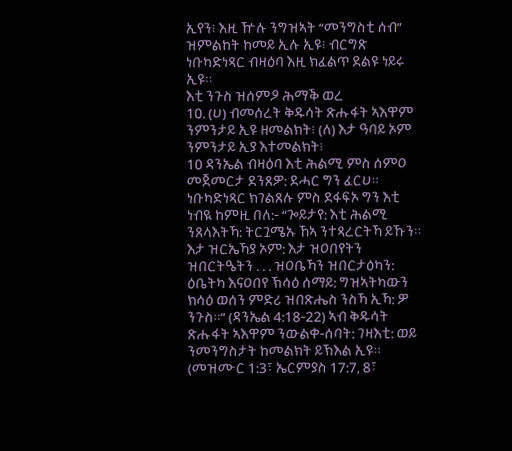ኢየን፧ እዚ ዅሉ ንግዝኣት “መንግስቲ ሰብ” ዝምልከት ከመይ ኢሉ ኢዩ፧ ብርግጽ ነቡካድነጻር ብዛዕባ እዚ ክፈልጥ ደልዩ ነይሩ ኢዩ።
እቲ ንጉስ ዝሰምዖ ሕማቕ ወረ
10. (ሀ) ብመሰረት ቅዱሳት ጽሑፋት ኣእዋም ንምንታይ ኢዩ ዘመልክት፧ (ለ) እታ ዓባይ ኦም ንምንታይ ኢያ እተመልክት፧
10 ዳንኤል ብዛዕባ እቲ ሕልሚ ምስ ሰምዐ መጀመርታ ደንጸዎ: ደሓር ግን ፈርሀ። ነቡካድነጻር ክገልጸሉ ምስ ደፋፍኦ ግን እቲ ነብዪ ከምዚ በለ:- “ጐይታየ: እቲ ሕልሚ ንጸላእትኻ: ትርጓሜኡ ኸኣ ንተጻረርትኻ ይኹን። እታ ዝርኤኻያ ኦም: እታ ዝዐበየትን ዝበርትዔትን . . . ዝዐቤኻን ዝበርታዕካን: ዕቤትካ እናዐበየ ኽሳዕ ሰማይ: ግዝኣትካውን ክሳዕ ወሰን ምድሪ ዝበጽሔስ ንስኻ ኢኻ: ዎ ንጉስ።” (ዳንኤል 4:18-22) ኣብ ቅዱሳት ጽሑፋት ኣእዋም ንውልቀ-ሰባት: ገዛእቲ: ወይ ንመንግስታት ከመልክት ይኽእል ኢዩ። (መዝሙር 1:3፣ ኤርምያስ 17:7, 8፣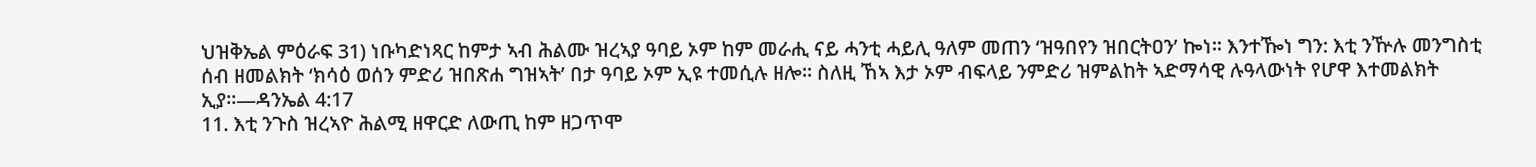ህዝቅኤል ምዕራፍ 31) ነቡካድነጻር ከምታ ኣብ ሕልሙ ዝረኣያ ዓባይ ኦም ከም መራሒ ናይ ሓንቲ ሓይሊ ዓለም መጠን ‘ዝዓበየን ዝበርትዐን’ ኰነ። እንተዀነ ግን: እቲ ንዅሉ መንግስቲ ሰብ ዘመልክት ‘ክሳዕ ወሰን ምድሪ ዝበጽሐ ግዝኣት’ በታ ዓባይ ኦም ኢዩ ተመሲሉ ዘሎ። ስለዚ ኸኣ እታ ኦም ብፍላይ ንምድሪ ዝምልከት ኣድማሳዊ ሉዓላውነት የሆዋ እተመልክት ኢያ።—ዳንኤል 4:17
11. እቲ ንጉስ ዝረኣዮ ሕልሚ ዘዋርድ ለውጢ ከም ዘጋጥሞ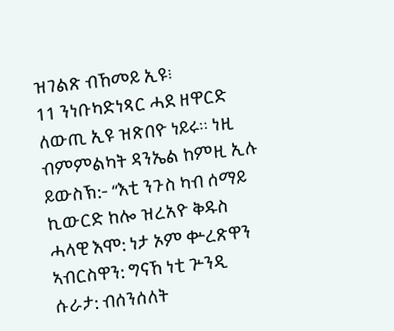ዝገልጽ ብኸመይ ኢዩ፧
11 ንነቡካድነጻር ሓደ ዘዋርድ ለውጢ ኢዩ ዝጽበዮ ነይሩ። ነዚ ብምምልካት ዳንኤል ከምዚ ኢሉ ይውስኽ:- “እቲ ንጉስ ካብ ሰማይ ኪውርድ ከሎ ዝረአዮ ቅዱስ ሓላዊ እሞ: ነታ ኦም ቍረጽዋን ኣብርስዋን: ግናኸ ነቲ ጕንዲ ሱራታ: ብሰንሰለት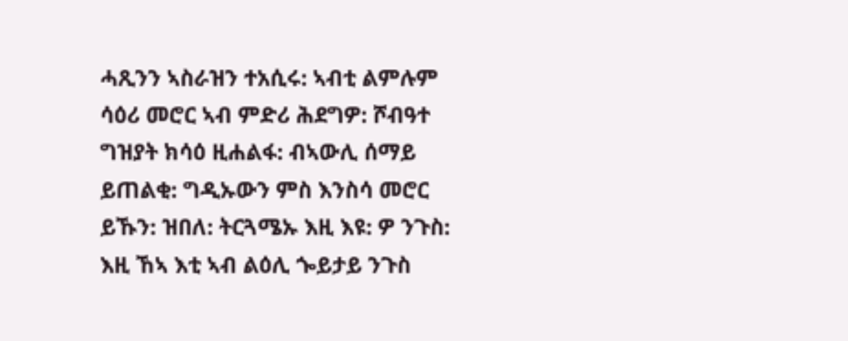ሓጺንን ኣስራዝን ተአሲሩ: ኣብቲ ልምሉም ሳዕሪ መሮር ኣብ ምድሪ ሕደግዎ: ሾብዓተ ግዝያት ክሳዕ ዚሐልፋ: ብኣውሊ ሰማይ ይጠልቂ: ግዲኡውን ምስ እንስሳ መሮር ይኹን: ዝበለ: ትርጓሜኡ እዚ እዩ: ዎ ንጉስ: እዚ ኸኣ እቲ ኣብ ልዕሊ ጐይታይ ንጉስ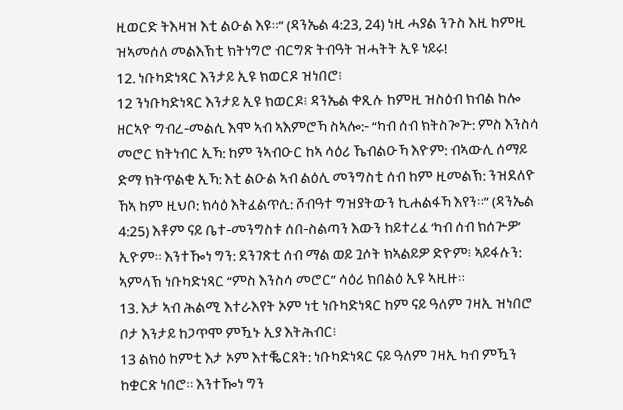ዚወርድ ትእዛዝ እቲ ልዑል እዩ።” (ዳንኤል 4:23, 24) ነዚ ሓያል ንጉስ እዚ ከምዚ ዝኣመሰለ መልእኽቲ ክትነግሮ ብርግጽ ትብዓት ዝሓትት ኢዩ ነይሩ!
12. ነቡካድነጻር እንታይ ኢዩ ክወርዶ ዝነበሮ፧
12 ንነቡካድነጻር እንታይ ኢዩ ክወርዶ፧ ዳንኤል ቀጺሉ ከምዚ ዝስዕብ ክብል ከሎ ዘርኣዮ ግብረ-መልሲ እሞ ኣብ ኣእምሮኻ ስኣሎ:- “ካብ ሰብ ክትስጐጕ: ምስ እንስሳ መሮር ክትነብር ኢኻ: ከም ንኣብዑር ከኣ ሳዕሪ ኼብልዑኻ እዮም: ብኣውሊ ሰማይ ድማ ክትጥልቂ ኢኻ: እቲ ልዑል ኣብ ልዕሊ መንግስቲ ሰብ ከም ዚመልኽ: ንዝደለዮ ኸኣ ከም ዚህቦ: ክሳዕ እትፈልጥሲ: ሾብዓተ ግዝያትውን ኪሐልፋኻ እየን።” (ዳንኤል 4:25) እቶም ናይ ቤተ-መንግስቱ ሰበ-ስልጣን እውን ከይተረፈ ‘ካብ ሰብ ክሰጕዎ’ ኢዮም። እንተዀነ ግን: ደንገጽቲ ሰብ ማል ወይ ጓሶት ክኣልይዎ ድዮም፧ ኣይፋሉን: ኣምላኽ ነቡካድነጻር “ምስ እንስሳ መሮር” ሳዕሪ ክበልዕ ኢዩ ኣዚዙ።
13. እታ ኣብ ሕልሚ እተራእየት ኦም ነቲ ነቡካድነጻር ከም ናይ ዓለም ገዛኢ ዝነበሮ ቦታ እንታይ ከጋጥሞ ምዃኑ ኢያ እትሕብር፧
13 ልክዕ ከምቲ እታ ኦም እተቘርጸት: ነቡካድነጻር ናይ ዓለም ገዛኢ ካብ ምዃን ከቋርጽ ነበሮ። እንተዀነ ግን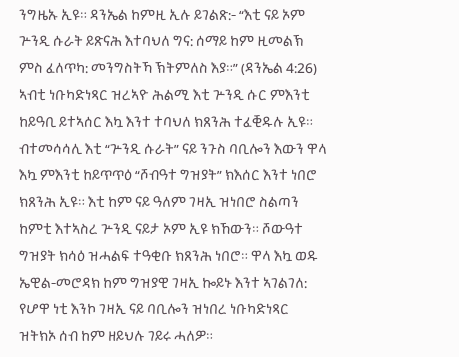ንግዜኡ ኢዩ። ዳንኤል ከምዚ ኢሉ ይገልጽ:- “እቲ ናይ ኦም ጕንዲ ሱራት ይጽናሕ እተባህለ ግና: ሰማይ ከም ዚመልኽ ምስ ፈለጥካ: መንግስትኻ ኽትምለስ እያ።” (ዳንኤል 4:26) ኣብቲ ነቡካድነጻር ዝረኣዮ ሕልሚ እቲ ጕንዲ ሱር ምእንቲ ከይዓቢ ይተኣሰር እኳ እንተ ተባህለ ክጸንሕ ተፈቒዱሉ ኢዩ። ብተመሳሳሊ እቲ “ጕንዲ ሱራት” ናይ ንጉስ ባቢሎን እውን ዋላ እኳ ምእንቲ ከይጥጥዕ “ሾብዓተ ግዝያት” ክእሰር እንተ ነበሮ ክጸንሕ ኢዩ። እቲ ከም ናይ ዓለም ገዛኢ ዝነበሮ ስልጣን ከምቲ እተኣስረ ጕንዲ ናይታ ኦም ኢዩ ክኸውን። ሾውዓተ ግዝያት ክሳዕ ዝሓልፍ ተዓቂቡ ክጸንሕ ነበሮ። ዋላ እኳ ወዱ ኤዊል-መሮዳክ ከም ግዝያዊ ገዛኢ ኰይኑ እንተ ኣገልገለ: የሆዋ ነቲ እንኮ ገዛኢ ናይ ባቢሎን ዝነበረ ነቡካድነጻር ዝትክኦ ሰብ ከም ዘይህሉ ገይሩ ሓለዎ።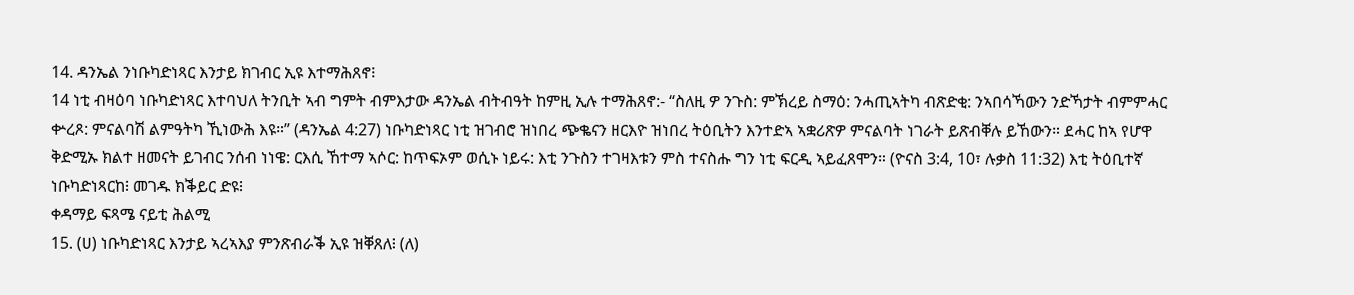14. ዳንኤል ንነቡካድነጻር እንታይ ክገብር ኢዩ እተማሕጸኖ፧
14 ነቲ ብዛዕባ ነቡካድነጻር እተባህለ ትንቢት ኣብ ግምት ብምእታው ዳንኤል ብትብዓት ከምዚ ኢሉ ተማሕጸኖ:- “ስለዚ ዎ ንጉስ: ምኽረይ ስማዕ: ንሓጢኣትካ ብጽድቂ: ንኣበሳኻውን ንድኻታት ብምምሓር ቍረጾ: ምናልባሽ ልምዓትካ ኺነውሕ እዩ።” (ዳንኤል 4:27) ነቡካድነጻር ነቲ ዝገብሮ ዝነበረ ጭቈናን ዘርእዮ ዝነበረ ትዕቢትን እንተድኣ ኣቋሪጽዎ ምናልባት ነገራት ይጽብቐሉ ይኸውን። ደሓር ከኣ የሆዋ ቅድሚኡ ክልተ ዘመናት ይገብር ንሰብ ነነዌ: ርእሲ ኸተማ ኣሶር: ከጥፍኦም ወሲኑ ነይሩ: እቲ ንጉስን ተገዛእቱን ምስ ተናስሑ ግን ነቲ ፍርዲ ኣይፈጸሞን። (ዮናስ 3:4, 10፣ ሉቃስ 11:32) እቲ ትዕቢተኛ ነቡካድነጻርከ፧ መገዱ ክቕይር ድዩ፧
ቀዳማይ ፍጻሜ ናይቲ ሕልሚ
15. (ሀ) ነቡካድነጻር እንታይ ኣረኣእያ ምንጽብራቕ ኢዩ ዝቐጸለ፧ (ለ)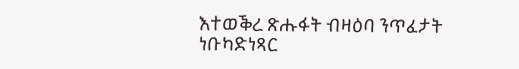እተወቕረ ጽሑፋት ብዛዕባ ንጥፈታት ነቡካድነጻር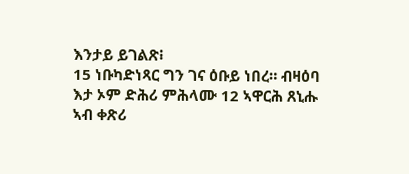እንታይ ይገልጽ፧
15 ነቡካድነጻር ግን ገና ዕቡይ ነበረ። ብዛዕባ እታ ኦም ድሕሪ ምሕላሙ 12 ኣዋርሕ ጸኒሑ ኣብ ቀጽሪ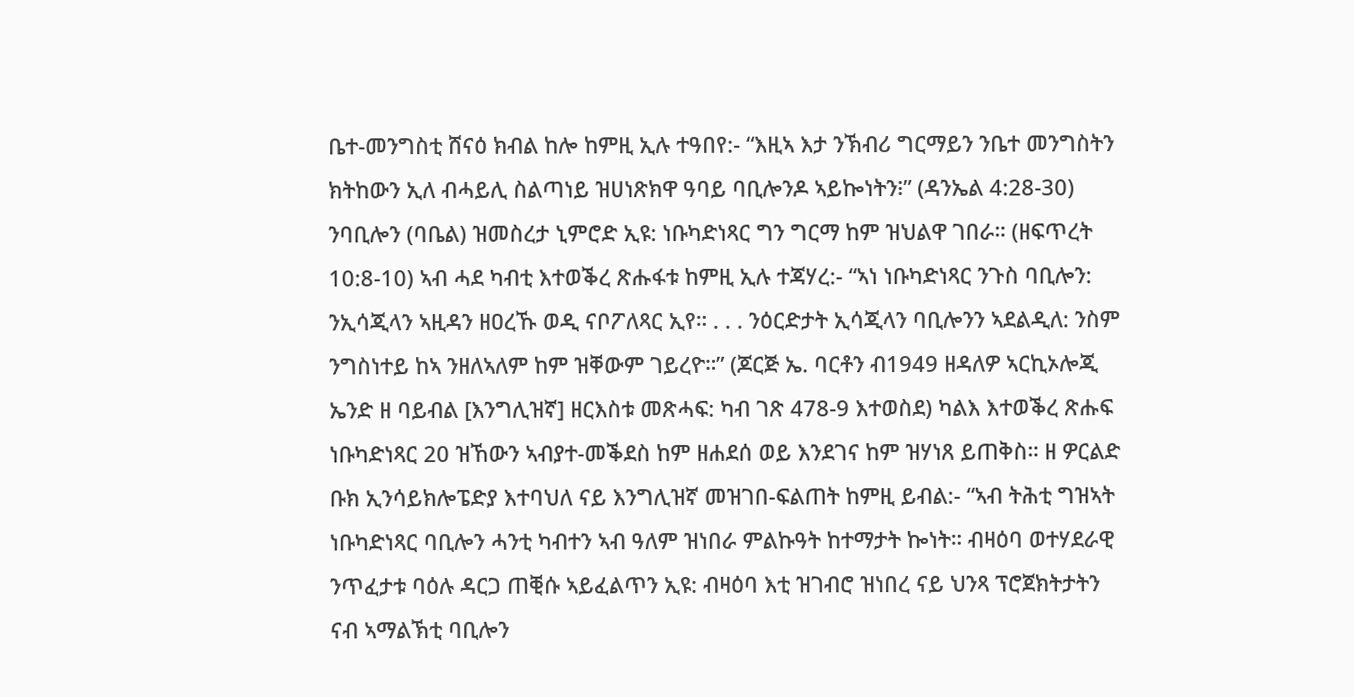ቤተ-መንግስቲ ሸናዕ ክብል ከሎ ከምዚ ኢሉ ተዓበየ:- “እዚኣ እታ ንኽብሪ ግርማይን ንቤተ መንግስትን ክትከውን ኢለ ብሓይሊ ስልጣነይ ዝሀነጽክዋ ዓባይ ባቢሎንዶ ኣይኰነትን፧” (ዳንኤል 4:28-30) ንባቢሎን (ባቤል) ዝመስረታ ኒምሮድ ኢዩ: ነቡካድነጻር ግን ግርማ ከም ዝህልዋ ገበራ። (ዘፍጥረት 10:8-10) ኣብ ሓደ ካብቲ እተወቕረ ጽሑፋቱ ከምዚ ኢሉ ተጃሃረ:- “ኣነ ነቡካድነጻር ንጉስ ባቢሎን: ንኢሳጂላን ኣዚዳን ዘዐረኹ ወዲ ናቦፖለጻር ኢየ። . . . ንዕርድታት ኢሳጂላን ባቢሎንን ኣደልዲለ: ንስም ንግስነተይ ከኣ ንዘለኣለም ከም ዝቐውም ገይረዮ።” (ጆርጅ ኤ. ባርቶን ብ1949 ዘዳለዎ ኣርኪኦሎጂ ኤንድ ዘ ባይብል [እንግሊዝኛ] ዘርእስቱ መጽሓፍ: ካብ ገጽ 478-9 እተወስደ) ካልእ እተወቕረ ጽሑፍ ነቡካድነጻር 20 ዝኸውን ኣብያተ-መቕደስ ከም ዘሐደሰ ወይ እንደገና ከም ዝሃነጸ ይጠቅስ። ዘ ዎርልድ ቡክ ኢንሳይክሎፔድያ እተባህለ ናይ እንግሊዝኛ መዝገበ-ፍልጠት ከምዚ ይብል:- “ኣብ ትሕቲ ግዝኣት ነቡካድነጻር ባቢሎን ሓንቲ ካብተን ኣብ ዓለም ዝነበራ ምልኩዓት ከተማታት ኰነት። ብዛዕባ ወተሃደራዊ ንጥፈታቱ ባዕሉ ዳርጋ ጠቒሱ ኣይፈልጥን ኢዩ: ብዛዕባ እቲ ዝገብሮ ዝነበረ ናይ ህንጻ ፕሮጀክትታትን ናብ ኣማልኽቲ ባቢሎን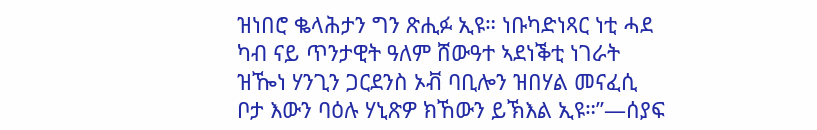ዝነበሮ ቈላሕታን ግን ጽሒፉ ኢዩ። ነቡካድነጻር ነቲ ሓደ ካብ ናይ ጥንታዊት ዓለም ሸውዓተ ኣደነቕቲ ነገራት ዝዀነ ሃንጊን ጋርደንስ ኦቭ ባቢሎን ዝበሃል መናፈሲ ቦታ እውን ባዕሉ ሃኒጽዎ ክኸውን ይኽእል ኢዩ።”—ሰያፍ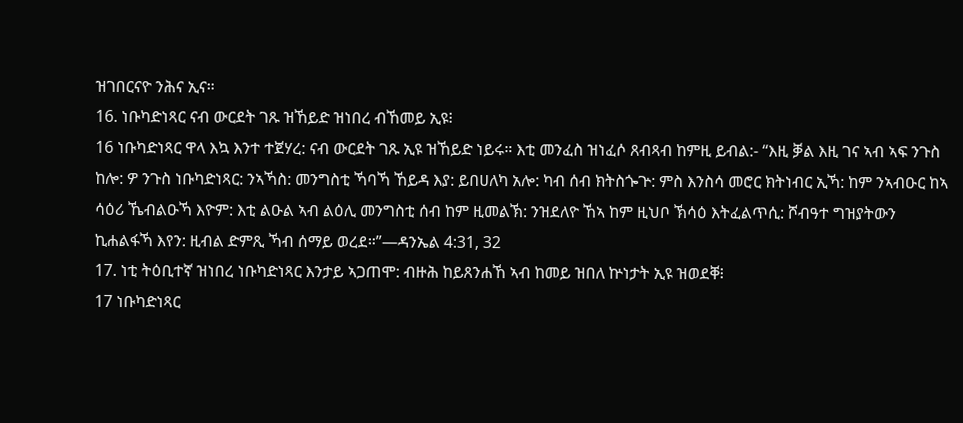ዝገበርናዮ ንሕና ኢና።
16. ነቡካድነጻር ናብ ውርደት ገጹ ዝኸይድ ዝነበረ ብኸመይ ኢዩ፧
16 ነቡካድነጻር ዋላ እኳ እንተ ተጀሃረ: ናብ ውርደት ገጹ ኢዩ ዝኸይድ ነይሩ። እቲ መንፈስ ዝነፈሶ ጸብጻብ ከምዚ ይብል:- “እዚ ቓል እዚ ገና ኣብ ኣፍ ንጉስ ከሎ: ዎ ንጉስ ነቡካድነጻር: ንኣኻስ: መንግስቲ ኻባኻ ኸይዳ እያ: ይበሀለካ አሎ: ካብ ሰብ ክትስጐጕ: ምስ እንስሳ መሮር ክትነብር ኢኻ: ከም ንኣብዑር ከኣ ሳዕሪ ኼብልዑኻ እዮም: እቲ ልዑል ኣብ ልዕሊ መንግስቲ ሰብ ከም ዚመልኽ: ንዝደለዮ ኸኣ ከም ዚህቦ ኽሳዕ እትፈልጥሲ: ሾብዓተ ግዝያትውን ኪሐልፋኻ እየን: ዚብል ድምጺ ኻብ ሰማይ ወረደ።”—ዳንኤል 4:31, 32
17. ነቲ ትዕቢተኛ ዝነበረ ነቡካድነጻር እንታይ ኣጋጠሞ: ብዙሕ ከይጸንሐኸ ኣብ ከመይ ዝበለ ኵነታት ኢዩ ዝወደቐ፧
17 ነቡካድነጻር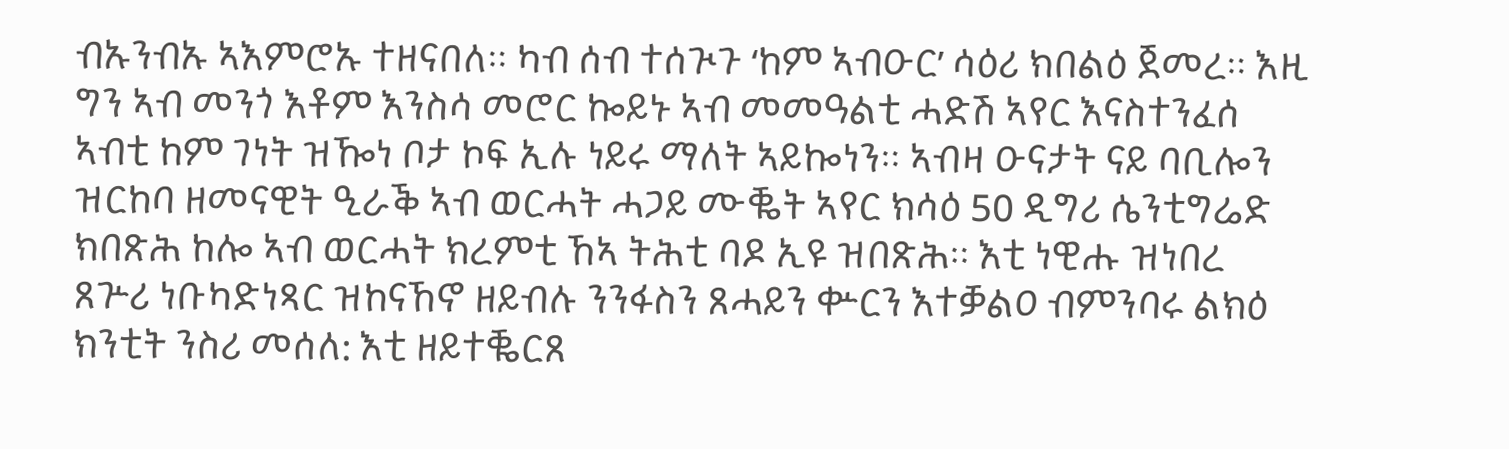ብኡንብኡ ኣእምሮኡ ተዘናበለ። ካብ ሰብ ተሰጒጉ ‘ከም ኣብዑር’ ሳዕሪ ክበልዕ ጀመረ። እዚ ግን ኣብ መንጎ እቶም እንስሳ መሮር ኰይኑ ኣብ መመዓልቲ ሓድሽ ኣየር እናስተንፈሰ ኣብቲ ከም ገነት ዝዀነ ቦታ ኮፍ ኢሉ ነይሩ ማለት ኣይኰነን። ኣብዛ ዑናታት ናይ ባቢሎን ዝርከባ ዘመናዊት ዒራቕ ኣብ ወርሓት ሓጋይ ሙቘት ኣየር ክሳዕ 50 ዲግሪ ሴንቲግሬድ ክበጽሕ ከሎ ኣብ ወርሓት ክረምቲ ኸኣ ትሕቲ ባዶ ኢዩ ዝበጽሕ። እቲ ነዊሑ ዝነበረ ጸጕሪ ነቡካድነጻር ዝከናኸኖ ዘይብሉ ንንፋስን ጸሓይን ቍርን እተቓልዐ ብምንባሩ ልክዕ ክንቲት ንስሪ መሰለ: እቲ ዘይተቘርጸ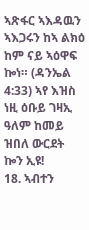ኣጽፋር ኣእዳዉን ኣእጋሩን ከኣ ልክዕ ከም ናይ ኣዕዋፍ ኰነ። (ዳንኤል 4:33) ኣየ እዝስ ነዚ ዕቡይ ገዛኢ ዓለም ከመይ ዝበለ ውርደት ኰን ኢዩ!
18. ኣብተን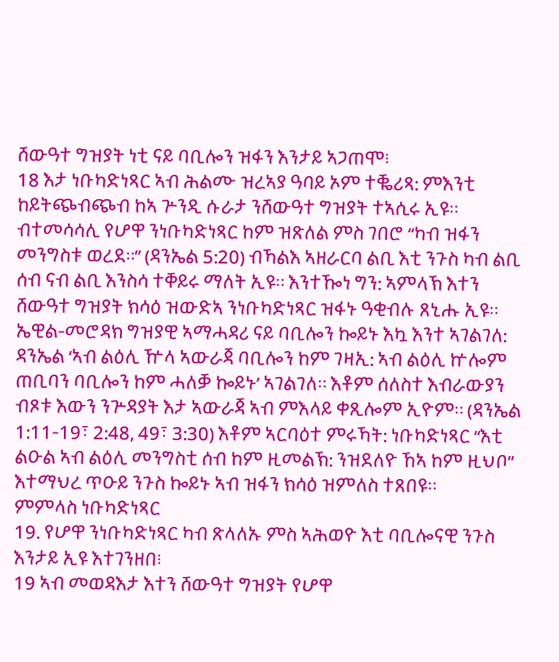ሸውዓተ ግዝያት ነቲ ናይ ባቢሎን ዝፋን እንታይ ኣጋጠሞ፧
18 እታ ነቡካድነጻር ኣብ ሕልሙ ዝረኣያ ዓባይ ኦም ተቘሪጻ: ምእንቲ ከይትጭብጭብ ከኣ ጕንዲ ሱራታ ንሸውዓተ ግዝያት ተኣሲሩ ኢዩ። ብተመሳሳሊ የሆዋ ንነቡካድነጻር ከም ዝጽለል ምስ ገበሮ “ካብ ዝፋን መንግስቱ ወረደ።” (ዳንኤል 5:20) ብኻልእ ኣዘራርባ ልቢ እቲ ንጉስ ካብ ልቢ ሰብ ናብ ልቢ እንስሳ ተቐይሩ ማለት ኢዩ። እንተዀነ ግን: ኣምላኽ እተን ሸውዓተ ግዝያት ክሳዕ ዝውድኣ ንነቡካድነጻር ዝፋኑ ዓቂብሉ ጸኒሑ ኢዩ። ኤዊል-መሮዳክ ግዝያዊ ኣማሓዳሪ ናይ ባቢሎን ኰይኑ እኳ እንተ ኣገልገለ: ዳንኤል ‘ኣብ ልዕሊ ዅላ ኣውራጃ ባቢሎን ከም ገዛኢ: ኣብ ልዕሊ ኵሎም ጠቢባን ባቢሎን ከም ሓለቓ ኰይኑ’ ኣገልገለ። እቶም ሰለስተ እብራውያን ብጾቱ እውን ንጕዳያት እታ ኣውራጃ ኣብ ምእላይ ቀጺሎም ኢዮም። (ዳንኤል 1:11-19፣ 2:48, 49፣ 3:30) እቶም ኣርባዕተ ምሩኻት: ነቡካድነጻር “እቲ ልዑል ኣብ ልዕሊ መንግስቲ ሰብ ከም ዚመልኽ: ንዝደለዮ ኸኣ ከም ዚህቦ” እተማህረ ጥዑይ ንጉስ ኰይኑ ኣብ ዝፋን ክሳዕ ዝምለስ ተጸበዩ።
ምምላስ ነቡካድነጻር
19. የሆዋ ንነቡካድነጻር ካብ ጽላለኡ ምስ ኣሕወዮ እቲ ባቢሎናዊ ንጉስ እንታይ ኢዩ እተገንዘበ፧
19 ኣብ መወዳእታ እተን ሸውዓተ ግዝያት የሆዋ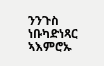ንንጉስ ነቡካድነጻር ኣእምሮኡ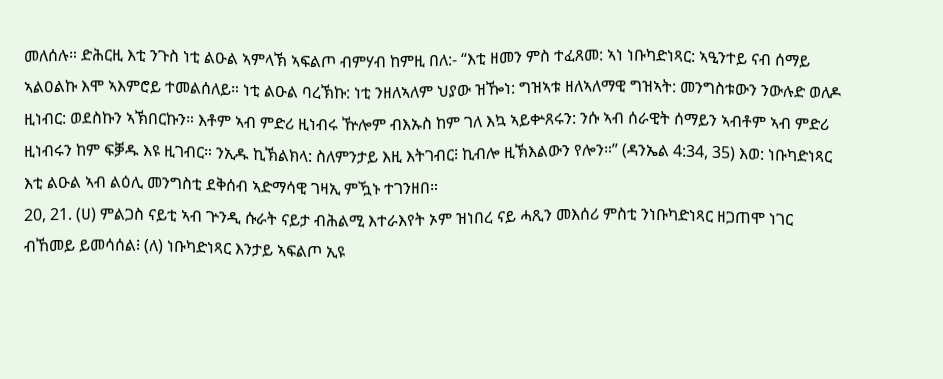መለሰሉ። ድሕርዚ እቲ ንጉስ ነቲ ልዑል ኣምላኽ ኣፍልጦ ብምሃብ ከምዚ በለ:- “እቲ ዘመን ምስ ተፈጸመ: ኣነ ነቡካድነጻር: ኣዒንተይ ናብ ሰማይ ኣልዐልኩ እሞ ኣእምሮይ ተመልሰለይ። ነቲ ልዑል ባረኽኩ: ነቲ ንዘለኣለም ህያው ዝዀነ: ግዝኣቱ ዘለኣለማዊ ግዝኣት: መንግስቱውን ንውሉድ ወለዶ ዚነብር: ወደስኩን ኣኽበርኩን። እቶም ኣብ ምድሪ ዚነብሩ ዅሎም ብእኡስ ከም ገለ እኳ ኣይቍጸሩን: ንሱ ኣብ ሰራዊት ሰማይን ኣብቶም ኣብ ምድሪ ዚነብሩን ከም ፍቓዱ እዩ ዚገብር። ንኢዱ ኪኽልክላ: ስለምንታይ እዚ እትገብር፧ ኪብሎ ዚኽእልውን የሎን።” (ዳንኤል 4:34, 35) እወ: ነቡካድነጻር እቲ ልዑል ኣብ ልዕሊ መንግስቲ ደቅሰብ ኣድማሳዊ ገዛኢ ምዃኑ ተገንዘበ።
20, 21. (ሀ) ምልጋስ ናይቲ ኣብ ጕንዲ ሱራት ናይታ ብሕልሚ እተራእየት ኦም ዝነበረ ናይ ሓጺን መእሰሪ ምስቲ ንነቡካድነጻር ዘጋጠሞ ነገር ብኸመይ ይመሳሰል፧ (ለ) ነቡካድነጻር እንታይ ኣፍልጦ ኢዩ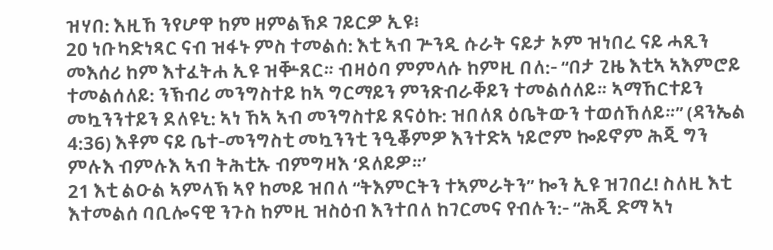ዝሃበ: እዚኸ ንየሆዋ ከም ዘምልኽዶ ገይርዎ ኢዩ፧
20 ነቡካድነጻር ናብ ዝፋኑ ምስ ተመልሰ: እቲ ኣብ ጕንዲ ሱራት ናይታ ኦም ዝነበረ ናይ ሓጺን መእሰሪ ከም እተፈትሐ ኢዩ ዝቝጸር። ብዛዕባ ምምላሱ ከምዚ በለ:- “በታ ጊዜ እቲኣ ኣእምሮይ ተመልሰለይ: ንኽብሪ መንግስተይ ከኣ ግርማይን ምንጽብራቐይን ተመልሰለይ። ኣማኸርተይን መኳንንተይን ደለዩኒ: ኣነ ኸኣ ኣብ መንግስተይ ጸናዕኩ: ዝበለጸ ዕቤትውን ተወሰኸለይ።” (ዳንኤል 4:36) እቶም ናይ ቤተ-መንግስቲ መኳንንቲ ንዒቖምዎ እንተድኣ ነይሮም ኰይኖም ሕጂ ግን ምሉእ ብምሉእ ኣብ ትሕቲኡ ብምግዛእ ‘ደለይዎ።’
21 እቲ ልዑል ኣምላኽ ኣየ ከመይ ዝበለ “ትእምርትን ተኣምራትን” ኰን ኢዩ ዝገበረ! ስለዚ እቲ እተመልሰ ባቢሎናዊ ንጉስ ከምዚ ዝስዕብ እንተበለ ከገርመና የብሉን:- “ሕጂ ድማ ኣነ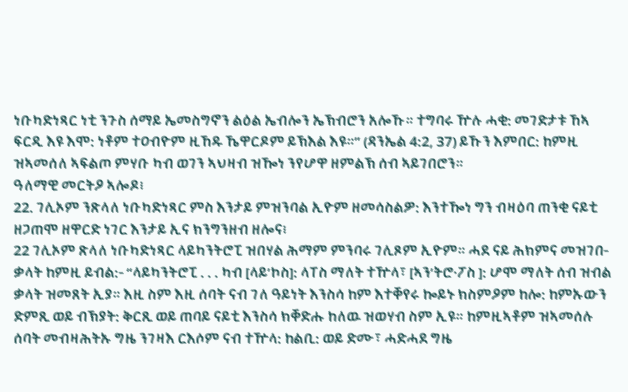ነቡካድነጻር ነቲ ንጉስ ሰማይ ኤመስግኖን ልዕል ኤብሎን ኤኽብሮን አሎኹ። ተግባሩ ዅሉ ሓቂ: መገድታቱ ኸኣ ፍርዲ እዩ እሞ: ነቶም ተዐብዮም ዚኸዱ ኼዋርዶም ይኽእል እዩ።” (ዳንኤል 4:2, 37) ይኹን እምበር: ከምዚ ዝኣመሰለ ኣፍልጦ ምሃቡ ካብ ወገን ኣህዛብ ዝዀነ ንየሆዋ ዘምልኽ ሰብ ኣይገበሮን።
ዓለማዊ መርትዖ ኣሎዶ፧
22. ገሊኦም ንጽላለ ነቡካድነጻር ምስ እንታይ ምዝንባል ኢዮም ዘመሳስልዎ: እንተዀነ ግን ብዛዕባ ጠንቂ ናይቲ ዘጋጠሞ ዘዋርድ ነገር እንታይ ኢና ክንግንዘብ ዘሎና፧
22 ገሊኦም ጽላለ ነቡካድነጻር ላይካንትሮፒ ዝበሃል ሕማም ምንባሩ ገሊጾም ኢዮም። ሓደ ናይ ሕክምና መዝገበ-ቃላት ከምዚ ይብል:- “ላይካንትሮፒ . . . ካብ [ላይʹኮስ]: ላፐስ ማለት ተዅላ፣ [ኣንʹትሮ·ፖስ ]: ሆሞ ማለት ሰብ ዝብል ቃላት ዝመጸት ኢያ። እዚ ስም እዚ ሰባት ናብ ገለ ዓይነት እንስሳ ከም እተቐየሩ ኰይኑ ክስምዖም ከሎ: ከምኡውን ድምጺ ወይ ብኽያት: ቅርጺ ወይ ጠባይ ናይቲ እንስሳ ክቐድሑ ከለዉ ዝወሃብ ስም ኢዩ። ከምዚኣቶም ዝኣመሰሉ ሰባት መብዛሕትኡ ግዜ ንገዛእ ርእሶም ናብ ተዅላ: ከልቢ: ወይ ድሙ፣ ሓድሓደ ግዜ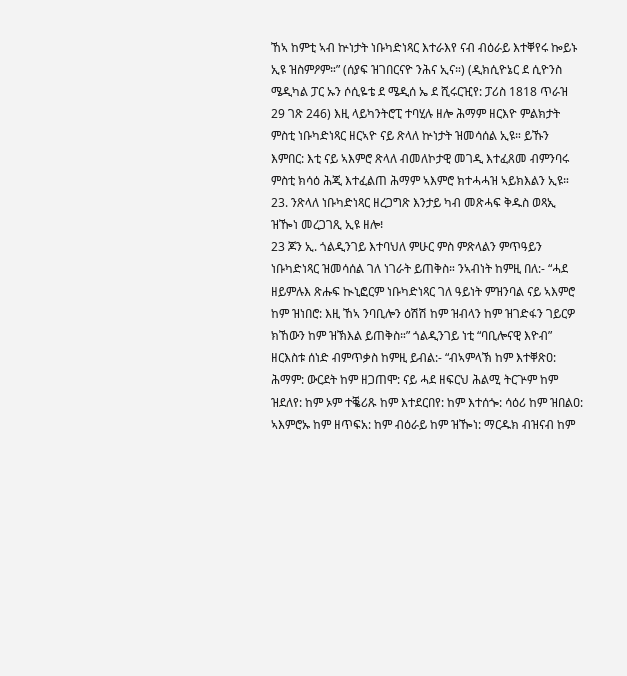ኸኣ ከምቲ ኣብ ኵነታት ነቡካድነጻር እተራእየ ናብ ብዕራይ እተቐየሩ ኰይኑ ኢዩ ዝስምዖም።” (ሰያፍ ዝገበርናዮ ንሕና ኢና።) (ዲክሲዮኔር ደ ሲዮንስ ሜዲካል ፓር ኡን ሶሲዬቴ ደ ሜዲሰ ኤ ደ ሺሩርዢየ: ፓሪስ 1818 ጥራዝ 29 ገጽ 246) እዚ ላይካንትሮፒ ተባሂሉ ዘሎ ሕማም ዘርእዮ ምልክታት ምስቲ ነቡካድነጻር ዘርኣዮ ናይ ጽላለ ኵነታት ዝመሳሰል ኢዩ። ይኹን እምበር: እቲ ናይ ኣእምሮ ጽላለ ብመለኮታዊ መገዲ እተፈጸመ ብምንባሩ ምስቲ ክሳዕ ሕጂ እተፈልጠ ሕማም ኣእምሮ ክተሓሓዝ ኣይክእልን ኢዩ።
23. ንጽላለ ነቡካድነጻር ዘረጋግጽ እንታይ ካብ መጽሓፍ ቅዱስ ወጻኢ ዝዀነ መረጋገጺ ኢዩ ዘሎ፧
23 ጆን ኢ. ጎልዲንገይ እተባህለ ምሁር ምስ ምጽላልን ምጥዓይን ነቡካድነጻር ዝመሳሰል ገለ ነገራት ይጠቅስ። ንኣብነት ከምዚ በለ:- “ሓደ ዘይምሉእ ጽሑፍ ኲኒፎርም ነቡካድነጻር ገለ ዓይነት ምዝንባል ናይ ኣእምሮ ከም ዝነበሮ: እዚ ኸኣ ንባቢሎን ዕሽሽ ከም ዝብላን ከም ዝገድፋን ገይርዎ ክኸውን ከም ዝኽእል ይጠቅስ።” ጎልዲንገይ ነቲ “ባቢሎናዊ እዮብ” ዘርእስቱ ሰነድ ብምጥቃስ ከምዚ ይብል:- “ብኣምላኽ ከም እተቐጽዐ: ሕማም: ውርደት ከም ዘጋጠሞ: ናይ ሓደ ዘፍርህ ሕልሚ ትርጕም ከም ዝደለየ: ከም ኦም ተቘሪጹ ከም እተደርበየ: ከም እተሰጐ: ሳዕሪ ከም ዝበልዐ: ኣእምሮኡ ከም ዘጥፍአ: ከም ብዕራይ ከም ዝዀነ: ማርዱክ ብዝናብ ከም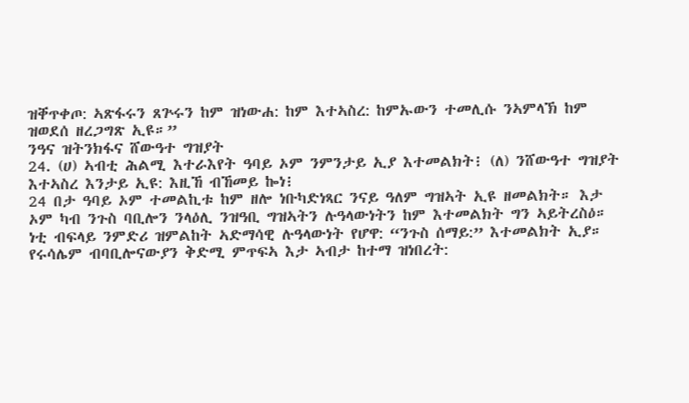ዝቐጥቀጦ: ኣጽፋሩን ጸጕሩን ከም ዝነውሐ: ከም እተኣስረ: ከምኡውን ተመሊሱ ንኣምላኽ ከም ዝወደሰ ዘረጋግጽ ኢዩ።”
ንዓና ዝትንክፋና ሸውዓተ ግዝያት
24. (ሀ) ኣብቲ ሕልሚ እተራእየት ዓባይ ኦም ንምንታይ ኢያ እተመልክት፧ (ለ) ንሸውዓተ ግዝያት እተኣስረ እንታይ ኢዩ: እዚኸ ብኸመይ ኰነ፧
24 በታ ዓባይ ኦም ተመልኪቱ ከም ዘሎ ነቡካድነጻር ንናይ ዓለም ግዝኣት ኢዩ ዘመልክት። እታ ኦም ካብ ንጉስ ባቢሎን ንላዕሊ ንዝዓቢ ግዝኣትን ሉዓላውነትን ከም እተመልክት ግን ኣይትረስዕ። ነቲ ብፍላይ ንምድሪ ዝምልከት ኣድማሳዊ ሉዓላውነት የሆዋ: “ንጉስ ሰማይ:” እተመልክት ኢያ። የሩሳሌም ብባቢሎናውያን ቅድሚ ምጥፍኣ እታ ኣብታ ከተማ ዝነበረት: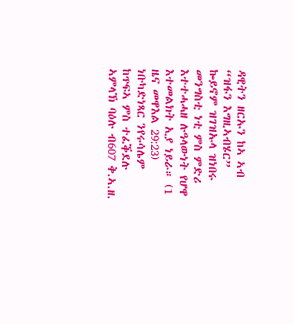ዳዊትን ዘርኡን ከኣ ኣብ “ዝፋን እግዚኣብሄር” ኰይኖም ዝገዝኡላ ዝነበሩ መንግስቲ ነቲ ምስ ምድሪ እተተሓሓዘ ሉዓላውነት የሆዋ እተመልክት ኢያ ነይራ። (1 ዜና መዋእል 29:23) ነቡካድነጻር ንየሩሳሌም ከጥፍኣ ምስ ተፈቕደሉ ኣምላኽ ባዕሉ ብ607 ቅ.ኣ.ዘ.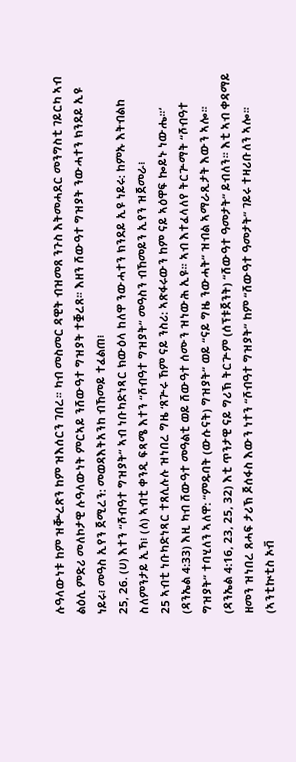ሉዓላውነቱ ከም ዝቝረጽን ከም ዝእሰርን ገበረ። ካብ መስመር ዳዊት ብዝመጸ ንጉስ እትመሓደር መንግስቲ ገይርካ ኣብ ልዕሊ ምድሪ መለኮታዊ ሉዓላውነት ምርኣይ ንሸውዓተ ግዝያት ተቛረጸ። እዘን ሸውዓተ ግዝያት ንውሓተን ክንደይ ኢዩ ነይሩ፧ መዓስ ኢየን ጀሚረን: መወዳእትአንከ ብኸመይ ተፈልጠ፧
25, 26. (ሀ) እተን “ሾብዓተ ግዝያት” ኣብ ነቡካድነጻር ክውዕላ ከለዋ ንውሓተን ክንደይ ኢዩ ነይሩ: ከምኡ እትብልከ ስለምንታይ ኢኻ፧ (ለ) ኣብቲ ቀንዲ ፍጻሜ እተን “ሾብዓተ ግዝያት” መዓስን ብኸመይን ኢየን ዝጀመራ፧
25 ኣብቲ ነቡካድነጻር ተጸሊሉሉ ዝነበረ ግዜ ‘ጸጕሩ ኸም ናይ ንስሪ: ኣጽፋሩውን ከም ናይ ኣዕዋፍ ኰይኑ ነውሔ።’ (ዳንኤል 4:33) እዚ ካብ ሸውዓተ መዓልቲ ወይ ሸውዓተ ሰሙን ዝነውሕ ኢዩ። ኣብ እተፈላለየ ትርጕማት “ሾብዓተ ግዝያት” ተባሂለን ኣለዋ: “ምዱባት (ውሱናት) ግዝያት” ወይ “ናይ ግዜ ንውሓት” ዝብል ኣማራጺታት እውን ኣሎ። (ዳንኤል 4:16, 23, 25, 32) እቲ ጥንታዊ ናይ ግሪኽ ትርጕም (ሰፕቱጀንት) “ሸውዓተ ዓመታት” ይብለን። እቲ ኣብ ቀዳማይ ዘመን ዝነበረ ጸሓፍ ታሪኽ ጆሰፋስ እውን ነተን “ሾብዓተ ግዝያት” ከም “ሸውዓተ ዓመታት” ገይሩ ተዛሪቡለን ኣሎ። (ኣንቲኲቲስ ኦቭ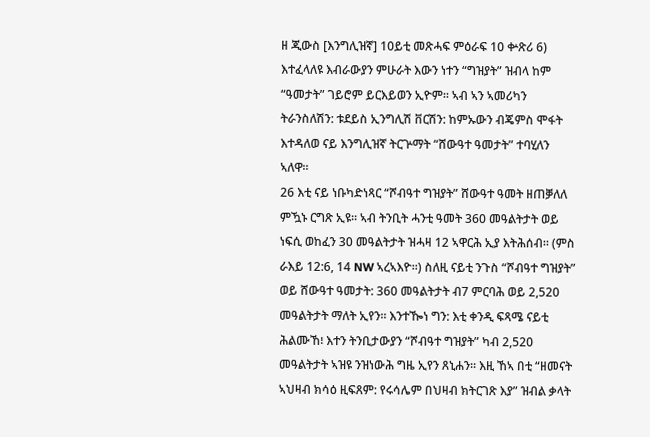ዘ ጂውስ [እንግሊዝኛ] 10ይቲ መጽሓፍ ምዕራፍ 10 ቍጽሪ 6) እተፈላለዩ እብራውያን ምሁራት እውን ነተን “ግዝያት” ዝብላ ከም “ዓመታት” ገይሮም ይርእይወን ኢዮም። ኣብ ኣን ኣመሪካን ትራንስለሽን: ቱደይስ ኢንግሊሽ ቨርሽን: ከምኡውን ብጄምስ ሞፋት እተዳለወ ናይ እንግሊዝኛ ትርጕማት “ሸውዓተ ዓመታት” ተባሂለን ኣለዋ።
26 እቲ ናይ ነቡካድነጻር “ሾብዓተ ግዝያት” ሸውዓተ ዓመት ዘጠቓለለ ምዃኑ ርግጽ ኢዩ። ኣብ ትንቢት ሓንቲ ዓመት 360 መዓልትታት ወይ ነፍሲ ወከፈን 30 መዓልትታት ዝሓዛ 12 ኣዋርሕ ኢያ እትሕሰብ። (ምስ ራእይ 12:6, 14 NW ኣረኣእዮ።) ስለዚ ናይቲ ንጉስ “ሾብዓተ ግዝያት” ወይ ሸውዓተ ዓመታት: 360 መዓልትታት ብ7 ምርባሕ ወይ 2,520 መዓልትታት ማለት ኢየን። እንተዀነ ግን: እቲ ቀንዲ ፍጻሜ ናይቲ ሕልሙኸ፧ እተን ትንቢታውያን “ሾብዓተ ግዝያት” ካብ 2,520 መዓልትታት ኣዝዩ ንዝነውሕ ግዜ ኢየን ጸኒሐን። እዚ ኸኣ በቲ “ዘመናት ኣህዛብ ክሳዕ ዚፍጸም: የሩሳሌም በህዛብ ክትርገጽ እያ” ዝብል ቃላት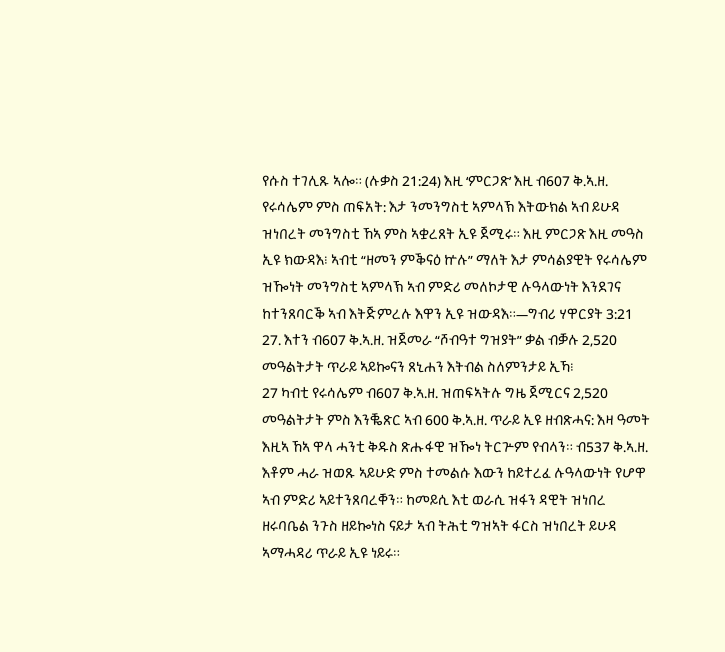የሱስ ተገሊጹ ኣሎ። (ሉቃስ 21:24) እዚ ‘ምርጋጽ’ እዚ ብ607 ቅ.ኣ.ዘ. የሩሳሌም ምስ ጠፍአት: እታ ንመንግስቲ ኣምላኽ እትውክል ኣብ ይሁዳ ዝነበረት መንግስቲ ኸኣ ምስ ኣቋረጸት ኢዩ ጀሚሩ። እዚ ምርጋጽ እዚ መዓስ ኢዩ ክውዳእ፧ ኣብቲ “ዘመን ምቕናዕ ኵሉ” ማለት እታ ምሳልያዊት የሩሳሌም ዝዀነት መንግስቲ ኣምላኽ ኣብ ምድሪ መለኮታዊ ሉዓላውነት እንደገና ከተንጸባርቕ ኣብ እትጅምረሉ እዋን ኢዩ ዝውዳእ።—ግብሪ ሃዋርያት 3:21
27. እተን ብ607 ቅ.ኣ.ዘ. ዝጀመራ “ሾብዓተ ግዝያት” ቃል ብቓሉ 2,520 መዓልትታት ጥራይ ኣይኰናን ጸኒሐን እትብል ስለምንታይ ኢኻ፧
27 ካብቲ የሩሳሌም ብ607 ቅ.ኣ.ዘ. ዝጠፍኣትሉ ግዜ ጀሚርና 2,520 መዓልትታት ምስ እንቘጽር ኣብ 600 ቅ.ኣ.ዘ. ጥራይ ኢዩ ዘብጽሓና: እዛ ዓመት እዚኣ ኸኣ ዋላ ሓንቲ ቅዱስ ጽሑፋዊ ዝዀነ ትርጕም የብላን። ብ537 ቅ.ኣ.ዘ. እቶም ሓራ ዝወጹ ኣይሁድ ምስ ተመልሱ እውን ከይተረፈ ሉዓላውነት የሆዋ ኣብ ምድሪ ኣይተንጸባረቐን። ከመይሲ እቲ ወራሲ ዝፋን ዳዊት ዝነበረ ዘሩባቤል ንጉስ ዘይኰነስ ናይታ ኣብ ትሕቲ ግዝኣት ፋርስ ዝነበረት ይሁዳ ኣማሓዳሪ ጥራይ ኢዩ ነይሩ።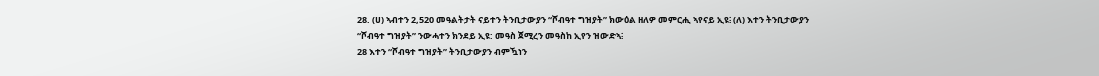28. (ሀ) ኣብተን 2,520 መዓልትታት ናይተን ትንቢታውያን “ሾብዓተ ግዝያት” ክውዕል ዘለዎ መምርሒ ኣየናይ ኢዩ፧ (ለ) እተን ትንቢታውያን “ሾብዓተ ግዝያት” ንውሓተን ክንደይ ኢዩ: መዓስ ጀሚረን መዓስከ ኢየን ዝውድኣ፧
28 እተን “ሾብዓተ ግዝያት” ትንቢታውያን ብምዃነን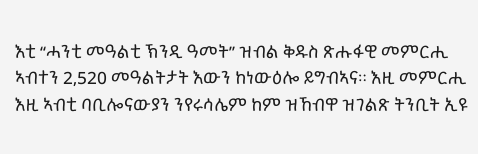እቲ “ሓንቲ መዓልቲ ኽንዲ ዓመት” ዝብል ቅዱስ ጽሑፋዊ መምርሒ ኣብተን 2,520 መዓልትታት እውን ከነውዕሎ ይግብኣና። እዚ መምርሒ እዚ ኣብቲ ባቢሎናውያን ንየሩሳሌም ከም ዝኸብዋ ዝገልጽ ትንቢት ኢዩ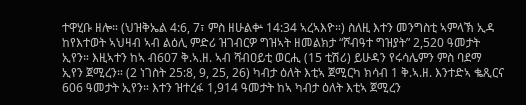ተዋሂቡ ዘሎ። (ህዝቅኤል 4:6, 7፣ ምስ ዘሁልቍ 14:34 ኣረኣእዮ።) ስለዚ እተን መንግስቲ ኣምላኽ ኢዳ ከየእተወት ኣህዛብ ኣብ ልዕሊ ምድሪ ዝገብርዎ ግዝኣት ዘመልክታ “ሾብዓተ ግዝያት” 2,520 ዓመታት ኢየን። እዚኣተን ከኣ ብ607 ቅ.ኣ.ዘ. ኣብ ሻብዐይቲ ወርሒ (15 ቲሽሪ) ይሁዳን የሩሳሌምን ምስ ባደማ ኢየን ጀሚረን። (2 ነገስት 25:8, 9, 25, 26) ካብታ ዕለት እቲኣ ጀሚርካ ክሳብ 1 ቅ.ኣ.ዘ. እንተድኣ ቈጺርና 606 ዓመታት ኢየን። እተን ዝተረፋ 1,914 ዓመታት ከኣ ካብታ ዕለት እቲኣ ጀሚረን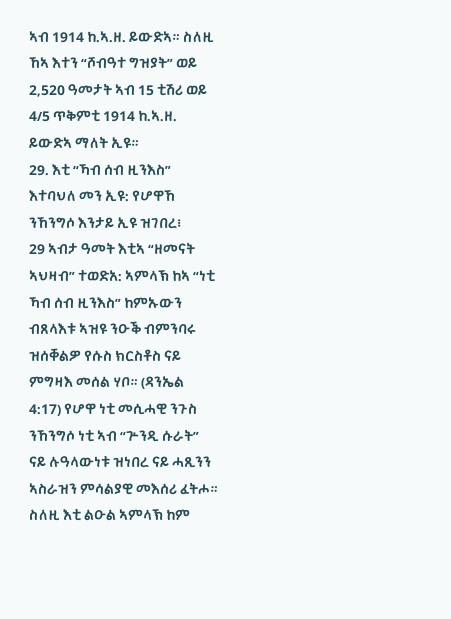ኣብ 1914 ከ.ኣ.ዘ. ይውድኣ። ስለዚ ኸኣ እተን “ሾብዓተ ግዝያት” ወይ 2,520 ዓመታት ኣብ 15 ቲሽሪ ወይ 4/5 ጥቅምቲ 1914 ከ.ኣ.ዘ. ይውድኣ ማለት ኢዩ።
29. እቲ “ኻብ ሰብ ዚንእስ” እተባህለ መን ኢዩ: የሆዋኸ ንኸንግሶ እንታይ ኢዩ ዝገበረ፧
29 ኣብታ ዓመት እቲኣ “ዘመናት ኣህዛብ” ተወድአ: ኣምላኽ ከኣ “ነቲ ኻብ ሰብ ዚንእስ” ከምኡውን ብጸላእቱ ኣዝዩ ንዑቕ ብምንባሩ ዝሰቐልዎ የሱስ ክርስቶስ ናይ ምግዛእ መሰል ሃቦ። (ዳንኤል 4:17) የሆዋ ነቲ መሲሓዊ ንጉስ ንኸንግሶ ነቲ ኣብ “ጕንዲ ሱራት” ናይ ሉዓላውነቱ ዝነበረ ናይ ሓጺንን ኣስራዝን ምሳልያዊ መእሰሪ ፈትሖ። ስለዚ እቲ ልዑል ኣምላኽ ከም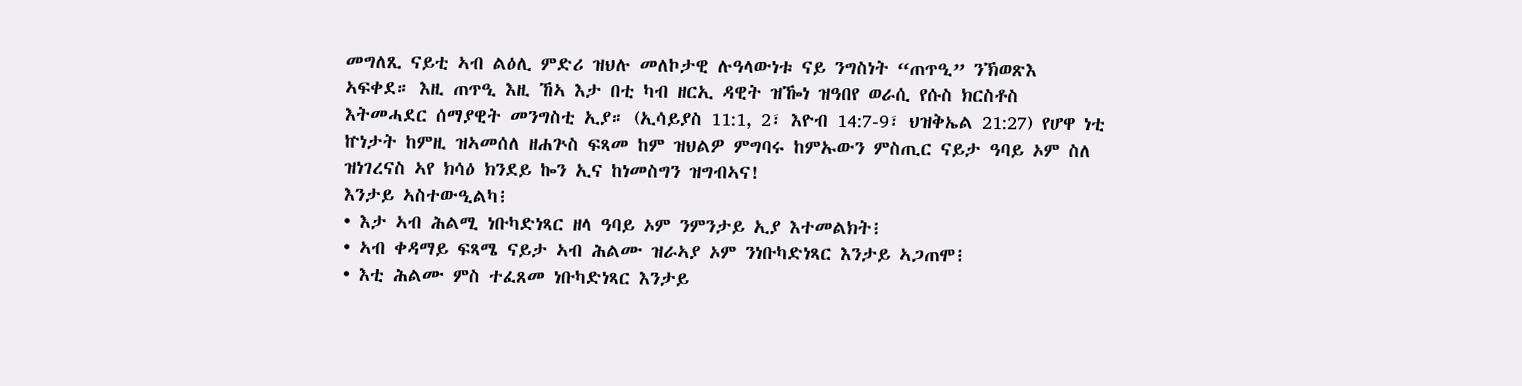መግለጺ ናይቲ ኣብ ልዕሊ ምድሪ ዝህሉ መለኮታዊ ሉዓላውነቱ ናይ ንግስነት “ጠጥዒ” ንኽወጽእ ኣፍቀደ። እዚ ጠጥዒ እዚ ኸኣ እታ በቲ ካብ ዘርኢ ዳዊት ዝዀነ ዝዓበየ ወራሲ የሱስ ክርስቶስ እትመሓደር ሰማያዊት መንግስቲ ኢያ። (ኢሳይያስ 11:1, 2፣ እዮብ 14:7-9፣ ህዝቅኤል 21:27) የሆዋ ነቲ ኵነታት ከምዚ ዝኣመሰለ ዘሐጕስ ፍጻመ ከም ዝህልዎ ምግባሩ ከምኡውን ምስጢር ናይታ ዓባይ ኦም ስለ ዝነገረናስ ኣየ ክሳዕ ክንደይ ኰን ኢና ከነመስግን ዝግብኣና!
እንታይ ኣስተውዒልካ፧
• እታ ኣብ ሕልሚ ነቡካድነጻር ዘላ ዓባይ ኦም ንምንታይ ኢያ እተመልክት፧
• ኣብ ቀዳማይ ፍጻሜ ናይታ ኣብ ሕልሙ ዝራኣያ ኦም ንነቡካድነጻር እንታይ ኣጋጠሞ፧
• እቲ ሕልሙ ምስ ተፈጸመ ነቡካድነጻር እንታይ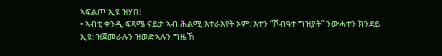ኣፍልጦ ኢዩ ዝሃበ፧
• ኣብቲ ቀንዲ ፍጻሜ ናይታ ኣብ ሕልሚ እተራእየት ኦም: እተን “ሾብዓተ ግዝያት” ንውሓተን ክንደይ ኢዩ: ዝጀመራሉን ዝወድኣሉን ግዜኸ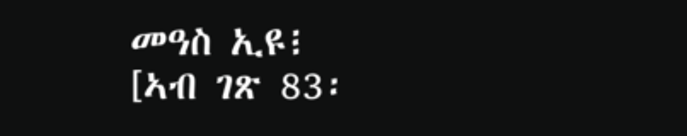መዓስ ኢዩ፧
[ኣብ ገጽ 83፡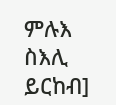ምሉእ ስእሊ ይርከብ]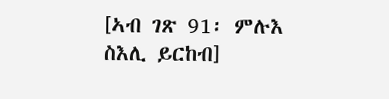[ኣብ ገጽ 91፡ ምሉእ ስእሊ ይርከብ]